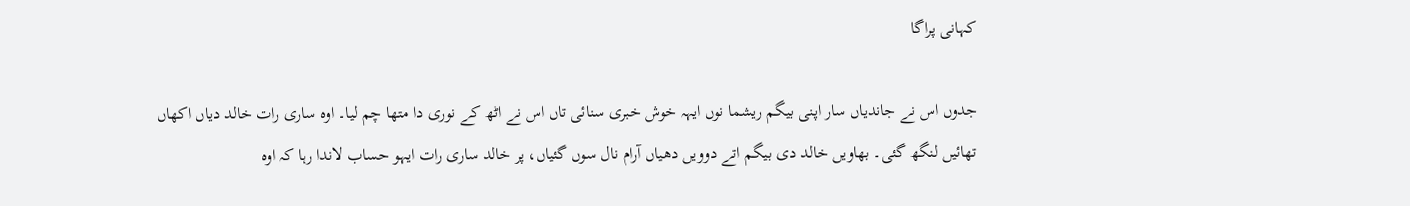کہانی پراگا

جدوں اس نے جاندیاں سار اپنی بیگم ریشما نوں ایہہ خوش خبری سنائی تاں اس نے اٹھ کے نوری دا متھا چم لیا۔ اوہ ساری رات خالد دیاں اکھاں تھائیں لنگھ گئی۔ بھاویں خالد دی بیگم اتے دوویں دھیاں آرام نال سوں گئیاں، پر خالد ساری رات ایہو حساب لاندا رہا کہ اوہ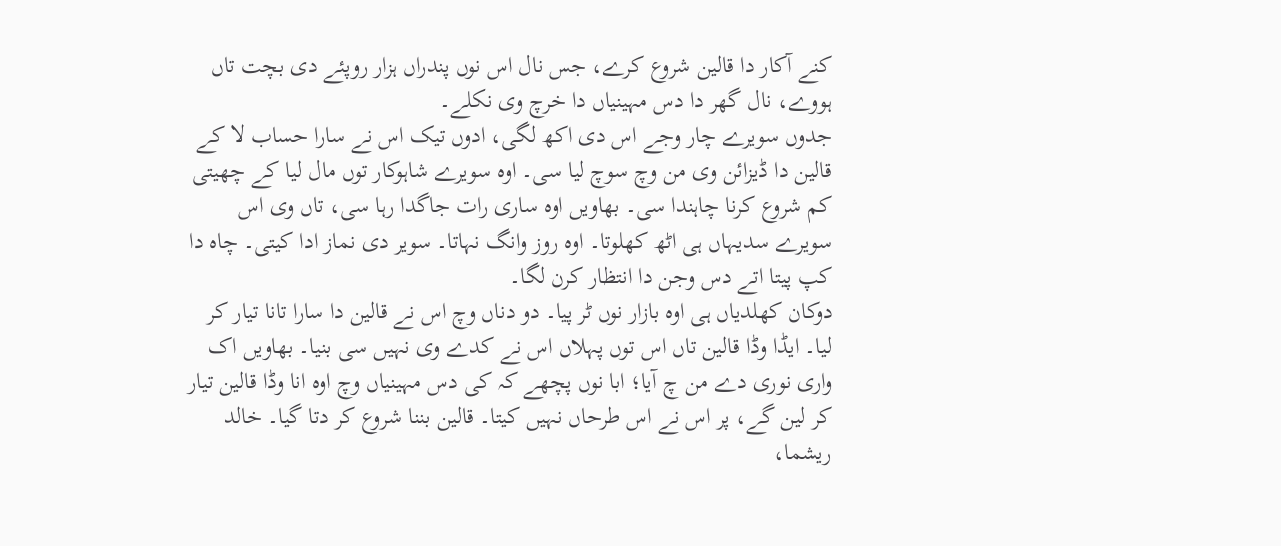کنے آکار دا قالین شروع کرے، جس نال اس نوں پندراں ہزار روپئے دی بچت تاں ہووے، نال گھر دا دس مہینیاں دا خرچ وی نکلے۔
جدوں سویرے چار وجے اس دی اکھ لگی، ادوں تیک اس نے سارا حساب لا کے قالین دا ڈیزائن وی من وچ سوچ لیا سی۔ اوہ سویرے شاہوکار توں مال لیا کے چھیتی کم شروع کرنا چاہندا سی۔ بھاویں اوہ ساری رات جاگدا رہا سی، تاں وی اس سویرے سدیہاں ہی اٹھ کھلوتا۔ اوہ روز وانگ نہاتا۔ سویر دی نماز ادا کیتی۔ چاہ دا کپ پیتا اتے دس وجن دا انتظار کرن لگا۔
دوکان کھلدیاں ہی اوہ بازار نوں ٹر پیا۔ دو دناں وچ اس نے قالین دا سارا تانا تیار کر لیا۔ ایڈا وڈا قالین تاں اس توں پہلاں اس نے کدے وی نہیں سی بنیا۔ بھاویں اک واری نوری دے من چ آیا؛ ابا نوں پچھے کہ کی دس مہینیاں وچ اوہ انا وڈا قالین تیار کر لین گے، پر اس نے اس طرحاں نہیں کیتا۔ قالین بننا شروع کر دتا گیا۔ خالد ریشما،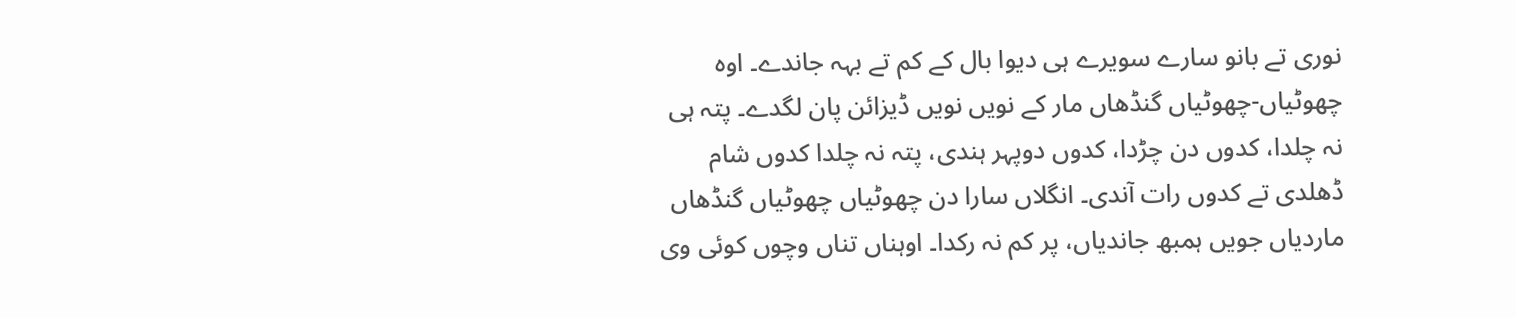نوری تے بانو سارے سویرے ہی دیوا بال کے کم تے بہہ جاندے۔ اوہ چھوٹیاں-چھوٹیاں گنڈھاں مار کے نویں نویں ڈیزائن پان لگدے۔ پتہ ہی نہ چلدا، کدوں دن چڑدا، کدوں دوپہر ہندی، پتہ نہ چلدا کدوں شام ڈھلدی تے کدوں رات آندی۔ انگلاں سارا دن چھوٹیاں چھوٹیاں گنڈھاں ماردیاں جویں ہمبھ جاندیاں، پر کم نہ رکدا۔ اوہناں تناں وچوں کوئی وی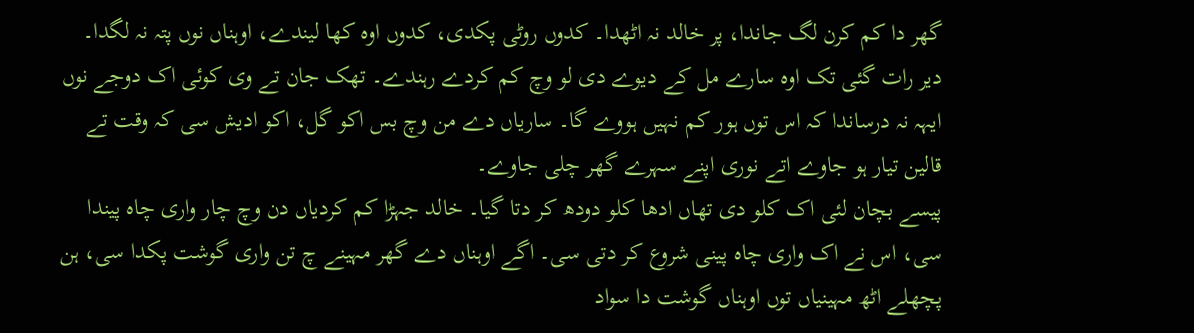گھر دا کم کرن لگ جاندا، پر خالد نہ اٹھدا۔ کدوں روٹی پکدی، کدوں اوہ کھا لیندے، اوہناں نوں پتہ نہ لگدا۔ دیر رات گئی تک اوہ سارے مل کے دیوے دی لو وچ کم کردے رہندے۔ تھک جان تے وی کوئی اک دوجے نوں ایہہ نہ درساندا کہ اس توں ہور کم نہیں ہووے گا۔ ساریاں دے من وچ بس اکو گل، اکو ادیش سی کہ وقت تے قالین تیار ہو جاوے اتے نوری اپنے سہرے گھر چلی جاوے۔
پیسے بچان لئی اک کلو دی تھاں ادھا کلو دودھ کر دتا گیا۔ خالد جہڑا کم کردیاں دن وچ چار واری چاہ پیندا سی، اس نے اک واری چاہ پینی شروع کر دتی سی۔ اگے اوہناں دے گھر مہینے چ تن واری گوشت پکدا سی، ہن پچھلے اٹھ مہینیاں توں اوہناں گوشت دا سواد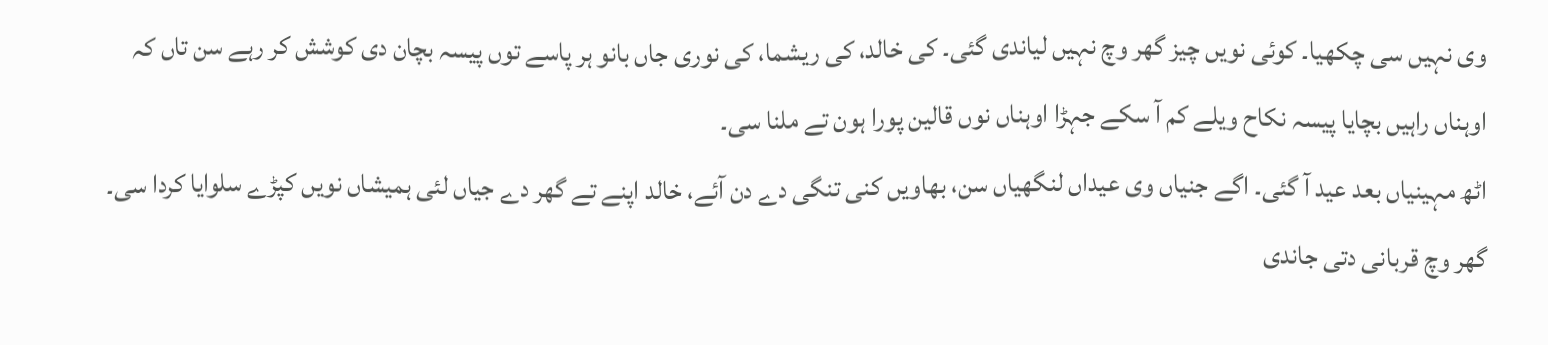وی نہیں سی چکھیا۔ کوئی نویں چیز گھر وچ نہیں لیاندی گئی۔ کی خالد، کی ریشما، کی نوری جاں بانو ہر پاسے توں پیسہ بچان دی کوشش کر رہے سن تاں کہ اوہناں راہیں بچایا پیسہ نکاح ویلے کم آ سکے جہڑا اوہناں نوں قالین پورا ہون تے ملنا سی۔
اٹھ مہینیاں بعد عید آ گئی۔ اگے جنیاں وی عیداں لنگھیاں سن، بھاویں کنی تنگی دے دن آئے، خالد اپنے تے گھر دے جیاں لئی ہمیشاں نویں کپڑے سلوایا کردا سی۔ گھر وچ قربانی دتی جاندی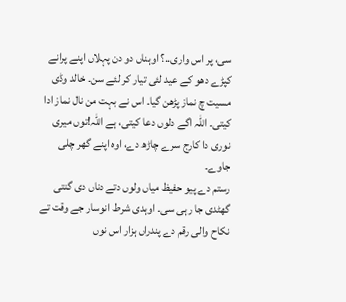سی، پر اس واری..؟ اوہناں دو دن پہلاں اپنے پرانے کپڑے دھو کے عید لئی تیار کر لئے سن۔ خالد وڈی مسیت چ نماز پڑھن گیا۔ اس نے بہت من نال نماز ادا کیتی۔ اللہ اگے دلوں دعا کیتی، ہے اللہ!توں میری نوری دا کارج سرے چاڑھ دے، اوہ اپنے گھر چلی جاوے۔
رستم دے پیو حفیظ میاں ولوں دتے دناں دی گنتی گھٹدی جا رہی سی۔ اوہدی شرط انوسار جے وقت تے نکاح والی رقم دے پندراں ہزار اس نوں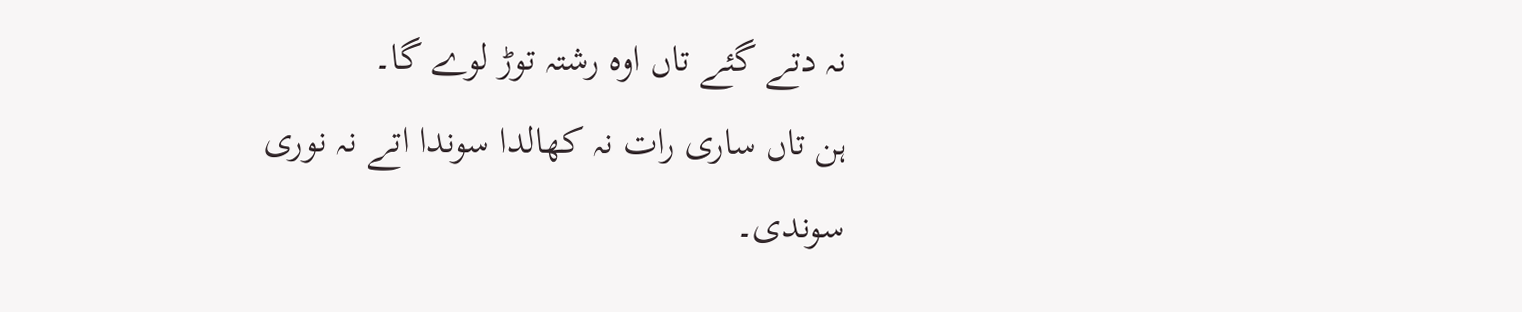نہ دتے گئے تاں اوہ رشتہ توڑ لوے گا۔
ہن تاں ساری رات نہ کھالدا سوندا اتے نہ نوری سوندی۔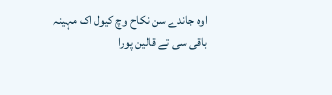اوہ جاندے سن نکاح وچ کیول اک مہینہ باقی سی تے قالین پورا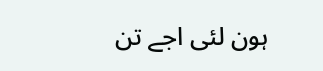ہون لئی اجے تن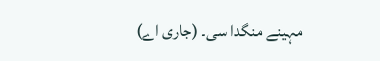مہینے منگدا سی۔ (جاری اے)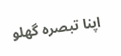اپنا تبصرہ گھلو